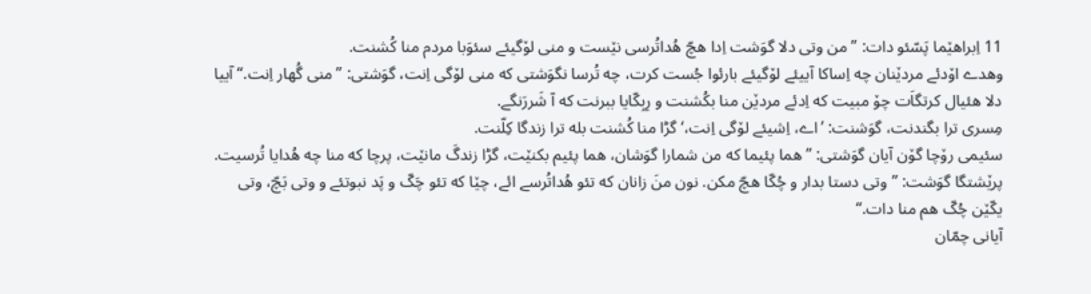11 اِبراهێما پَسّئو دات: ”من وتی دلا گوَشت اِدا هچّ هُداتُرسی نێست و منی لۆگیئے سئوَبا مردم منا کُشنت.
وهدے اۆدئے مردێنان چه اِساکا آییئے لۆگیئے بارئوا جُست کرت، چه تُرسا نگوَشتی که منی لۆگی اِنت، گوَشتی: ”منی گُهار اِنت.“ آییا دلا هئیال کرتگاَت چۆ مبیت که اِدئے مردێن منا بکُشنت و رِبِکّایا ببرنت که آ شَررَنگے.
مِسری ترا بگندنت، گوَشنت: ’اے، اِشیئے لۆگی اِنت،‘ گڑا منا کُشنت بله ترا زندگا کِلّنت.
سئیمی رۆچا گۆن آیان گوَشتی: ”هما پئیما که من شمارا گوَشان، هما پئیم بکنێت، گڑا زندگَ مانێت، پرچا که منا چه هُدایا تُرسیت.
پرێشتگا گوَشت: ”وتی دستا بدار و چُکّا هچّ مکن. نون منَ زانان که تئو هُداتُرسے ائے، چێا که تئو چَکّ و پَد نبوتئے و وتی بَچّ، وتی یکّێن چُکّ هم منا دات.“
آیانی چمّان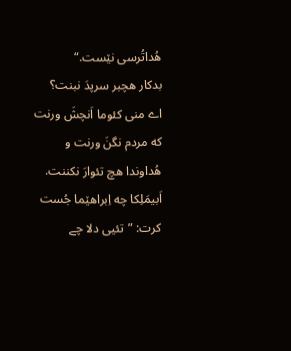هُداتُرسی نێست.“
بدکار هچبر سرپدَ نبنت؟ اے منی کئوما اَنچشَ ورنت که مردم نگنَ ورنت و هُداوندا هچ تئوارَ نکننت.
اَبیمَلِکا چه اِبراهێما جُست کرت: ”تئیی دلا چے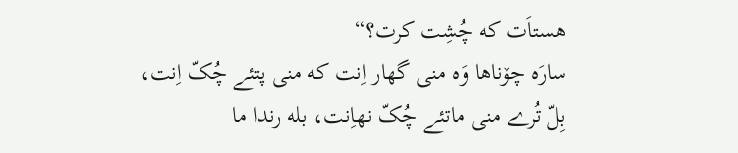هستاَت که چُشِت کرت؟“
سارَه چۆناها وَه منی گهار اِنت که منی پتئے چُکّ اِنت، بِلّ تُرے منی ماتئے چُکّ نهاِنت، بله رندا ما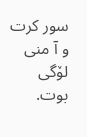سور کرت و آ منی لۆگی بوت.